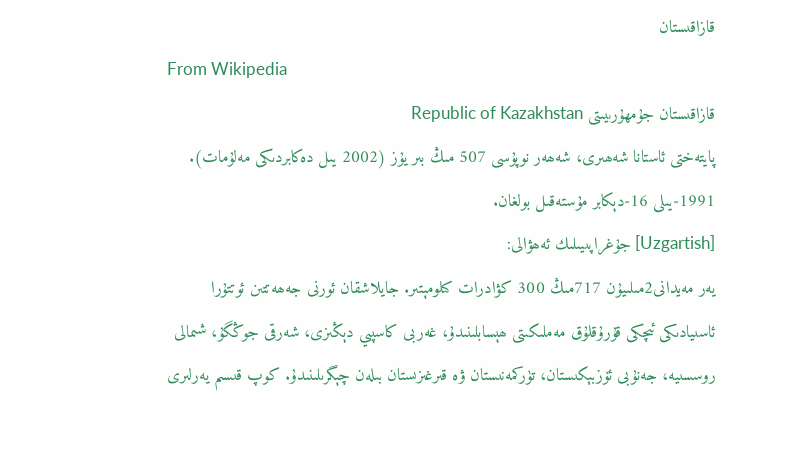قازاقىستان
From Wikipedia
قازاقىستان جۇمھۇرىيىتى Republic of Kazakhstan
پايتەختى ئاستانا شەھىرى، شەھەر نوپۇسى 507 مىڭ بىر يۇز (2002 يىل دەكابردىكى مەلۇمات). 1991-يىلى 16-دېكابر مۇستەقىل بولغان.
[Uzgartish] جۇغراپىيىلىك ئەھۋالى:
يەر مەيدانى2مىلىيۇن 717مىڭ 300 كۋادرات كىلومېتىر. جايلاشقان ئورنى جەھەتتىن ئوتتۇرا ئاسىيادىكى ئىچكى قۇرۇقلۇق مەملىكىتى ھېسابلىنىدۇ، غەربى كاسپىي دېڭىزى، شەرقى جوڭگۇ، شىمالى روسسىيە، جەنۇبى ئۆزبېكىستان، تۈركمەنىستان ۋە قىرغىزىستان بىلەن چېگرىلىنىدۇ. كوپ قىسىم يەرلىرى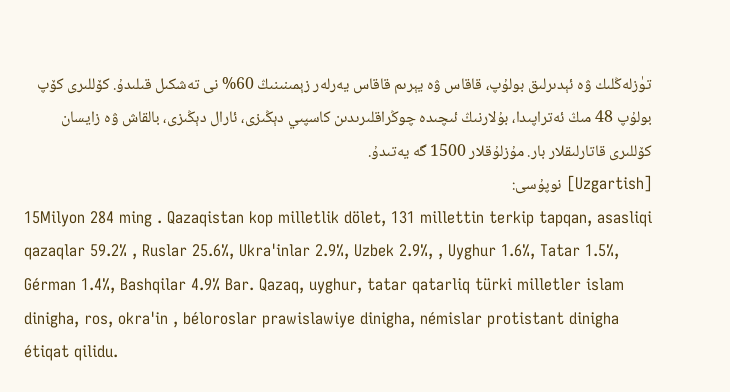تۈزلەڭلىك ۋە ئېدىرلىق بولۇپ، قاقاس ۋە يېرىم قاقاس يەرلەر زېمىنىنىڭ 60% نى تەشكىل قىلىدۇ. كۆللىرى كۆپ بولۇپ 48 مىڭ ئەتراپىدا، بۇلارنىڭ ئىچىدە چوڭراقلىرىدىن كاسپىي دېڭىزى، ئارال دېڭىزى، بالقاش ۋە زايسان كۆللىرى قاتارلىقلار بار. مۇزلۇقلار 1500 گە يەتىدۇ.
[Uzgartish] نوپۇسى:
15Milyon 284 ming . Qazaqistan kop milletlik dölet, 131 millettin terkip tapqan, asasliqi qazaqlar 59.2% , Ruslar 25.6%, Ukra'inlar 2.9%, Uzbek 2.9%, , Uyghur 1.6%, Tatar 1.5%, Gérman 1.4%, Bashqilar 4.9% Bar. Qazaq, uyghur, tatar qatarliq türki milletler islam dinigha, ros, okra'in , béloroslar prawislawiye dinigha, némislar protistant dinigha étiqat qilidu.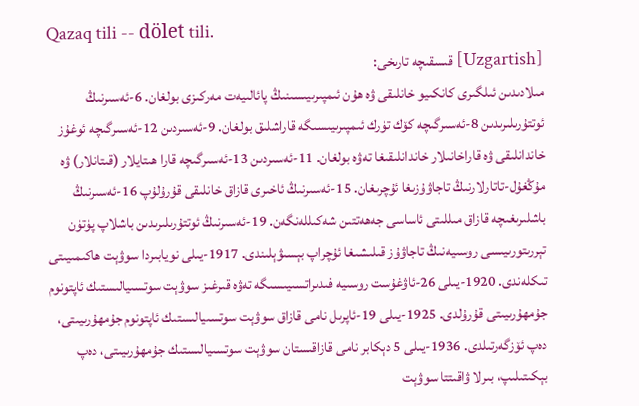Qazaq tili -- dölet tili.
[Uzgartish] قىسقىچە تارىخى:
مىلادىدىن ئىلگىرى كانكىيو خانلىقى ۋە ھۇن ئىمپىرىيىسىنىڭ پائالىيەت مەركىزى بولغان. 6-ئەسىرنىڭ ئوتتۇرىلىرىدىن 8-ئەسىرگىچە كۆك تۈرك ئىمپىرىيىسىگە قاراشلىق بولغان. 9-ئەسىردىن 12-ئەسىرگىچە ئوغۇز خاندانلىقى ۋە قاراخانىلار خاندانلىقىغا تەۋە بولغان. 11-ئەسىردىن 13-ئەسىرگىچە قارا ھىتايلار (قىتانلار) ۋە مۇڭغۇل-تاتارلارنىڭ تاجاۋۇزىغا ئۇچرىغان. 15-ئەسىرنىڭ ئاخىرى قازاق خانلىقى قۇرۇلۇپ 16-ئەسىرنىڭ باشلىرىغىچە قازاق مىللىتى ئاساسى جەھەتتىن شەكىللەنگەن. 19-ئەسىرنىڭ ئوتتۇرىلىرىدىن باشلاپ پۈتۈن تېررىتورىيىسى روسىيەنىڭ تاجاۋۇز قىلىشىغا ئۇچراپ بېسىۋېلىندى. 1917-يىلى نويابىردا سوۋېت ھاكىمىيىتى تىكلەندى. 1920-يىلى 26-ئاۋغۇست روسىيە فىدىراتسىيىسىگە تەۋە قىرغىز سوۋېت سوتسىيالىستىك ئاپتونوم جۇمھۇرىيىتى قۇرۇلدى. 1925-يىلى 19-ئاپرىل نامى قازاق سوۋېت سوتسىيالىستىك ئاپتونوم جۇمھۇرىيىتى، دەپ ئۆزگەرتىلدى. 1936-يىلى 5 دېكابر نامى قازاقىستان سوۋېت سوتسىيالىستىك جۇمھۇرىيىتى، دەپ بېكىتىلىپ، بىرلا ۋاقىتتا سوۋېت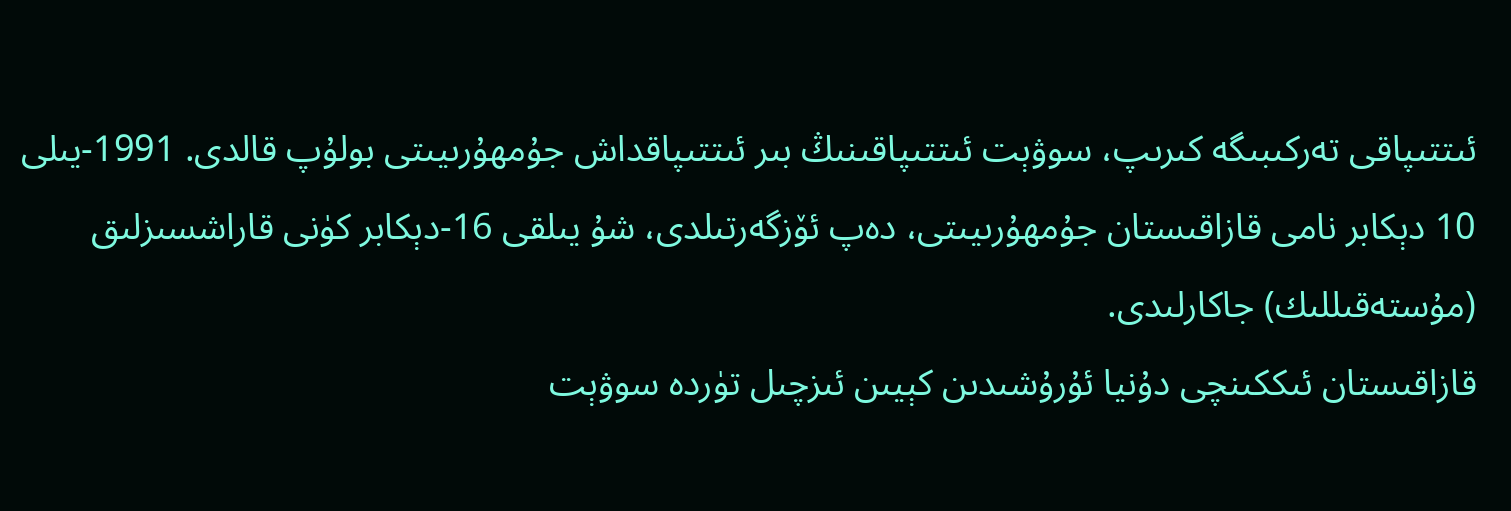ئىتتىپاقى تەركىبىگە كىرىپ، سوۋېت ئىتتىپاقىنىڭ بىر ئىتتىپاقداش جۇمھۇرىيىتى بولۇپ قالدى. 1991-يىلى 10 دېكابر نامى قازاقىستان جۇمھۇرىيىتى، دەپ ئۆزگەرتىلدى، شۇ يىلقى 16-دېكابر كۈنى قاراشسىزلىق (مۇستەقىللىك) جاكارلىدى.
قازاقىستان ئىككىنچى دۇنيا ئۇرۇشىدىن كېيىن ئىزچىل تۈردە سوۋېت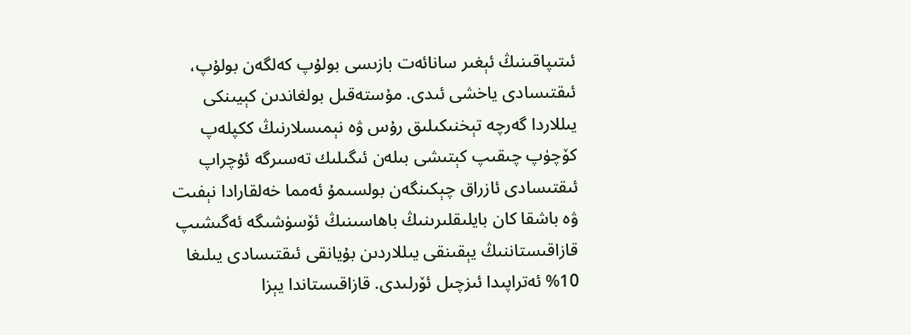ئىتىپاقىنىڭ ئېغىر سانائەت بازىسى بولۇپ كەلگەن بولۇپ، ئىقتىسادى ياخشى ئىدى. مۇستەقىل بولغاندىن كېيىنكى يىللاردا گەرچە تېخنىكىلىق رۇس ۋە نېمىسلارنىڭ ككپلەپ كۆچۈپ چىقىپ كېتىشى بىلەن ئىگىلىك تەسىرگە ئۇچراپ ئىقتىسادى ئازراق چېكىنگەن بولسىمۇ ئەمما خەلقارادا نېفىت ۋە باشقا كان بايلىقلىرىنىڭ باھاسىنىڭ ئۆسۈشىگە ئەگىشىپ قازاقىستاننىڭ يېقىنقى يىللاردىن بۇيانقى ئىقتىسادى يىلىغا 10% ئەتراپىدا ئىزچىل ئۆرلىدى. قازاقىستاندا يېزا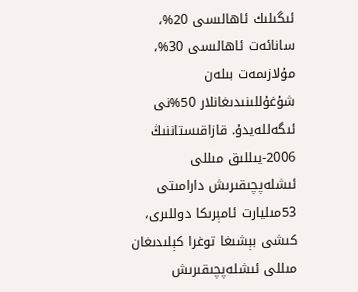ئىگىلىك ئاھالىسى 20%، سانائەت ئاھالىسى 30%، مۇلازىمەت بىلەن شۇغۇللىنىدىغانلار 50%نى ئىگەللەيدۇ. قازاقىستاننىڭ 2006-يىللىق مىللى ئىشلەپچىقىرىش دارامىتى 53مىليارت ئامېرىكا دوللىرى، كىشى بېشىغا توغرا كېلىدىغان مىللى ئىشلەپچىقىرىش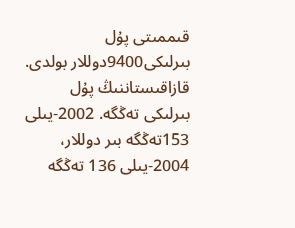قىممىتى پۇل بىرلىكى9400دوللار بولدى. قازاقىستاننىڭ پۇل بىرلىكى تەڭگە. 2002-يىلى 153تەڭگە بىر دوللار، 2004-يىلى 136 تەڭگە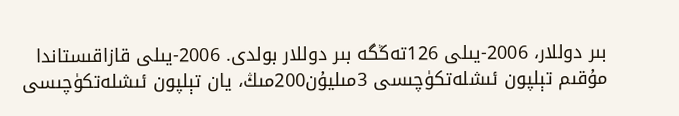بىر دوللار، 2006-يىلى 126تەڭگە بىر دوللار بولدى. 2006-يىلى قازاقىستاندا مۇقىم تېلپون ئىشلەتكۈچىسى 3مىليۇن200مىڭ، يان تېلپون ئىشلەتكۈچىسى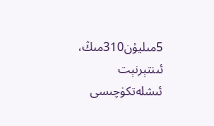5مىليۇن310مىڭ، ئىنتېرنېت ئىشلەتكۈچىسى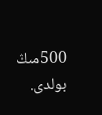500مىڭ بولدى.